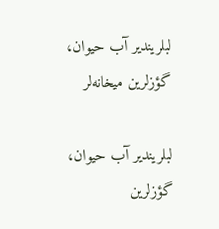لبلریندیر آب حیوان، گؤزلرین میخانه‌لر

لبلریندیر آب حیوان، گؤزلرین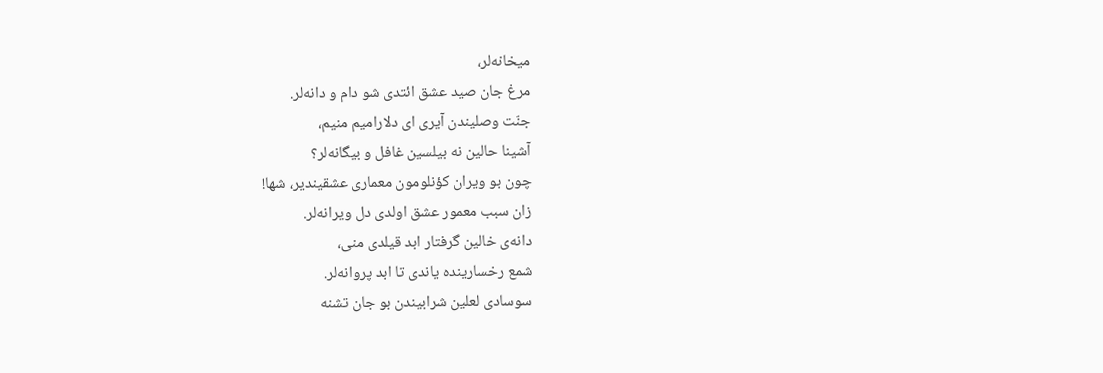میخانه‌لر،
مرغ جان صید عشق ائتدی شو دام و دانه‌لر.
جنّت وصلیندن آیری ای دلارامیم منیم،
آشینا حالین نه بیلسین غافل و بیگانه‌لر؟
چون بو ویران کؤنلومون معماری عشقیندیر، شها!
زان سبب معمور عشق اولدی دل ویرانه‌لر.
دانه‌ی خالین گرفتار ابد قیلدی منی،
شمع رخسارینده یاندی تا ابد پروانه‌لر.
سوسادی لعلین شرابیندن بو جان تشنه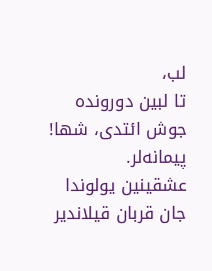لب،
تا لبین دورونده جوش ائتدی، شها! پیمانه‌لر.
عشقینین یولوندا جان قربان قیلاندیر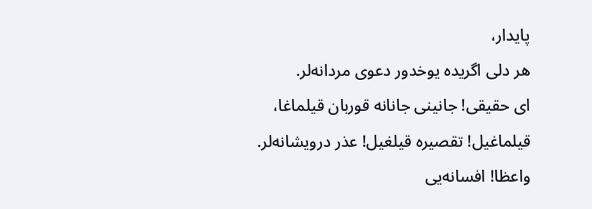پایدار،
هر دلی اگریده یوخدور دعوی مردانه‌لر.
ای حقیقی! جانینی جانانه قوربان قیلماغا،
قیلماغیل! تقصیره قیلغیل! عذر درویشانه‌لر.
واعظا! افسانه‌یی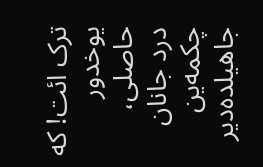ترک ائت! که یوخدور حاصلی،
درد جانان چکمه‌ین جاهیلده‌دیر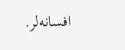افسانه‌لر.